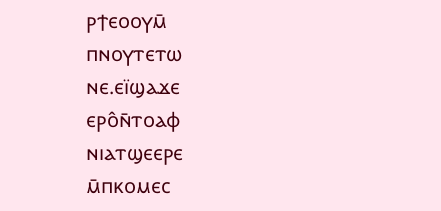ⲣϯⲉⲟⲟⲩⲙ̄
ⲡⲛⲟⲩⲧⲉⲧⲱ
ⲛⲉ.ⲉⲓ̈ϣⲁϫⲉ
ⲉⲣⲟ̂ⲛ̄ⲧⲟⲁⲫ
ⲛⲓⲁⲧϣⲉⲉⲣⲉ
ⲙ̄ⲡⲕⲟⲙⲉⲥ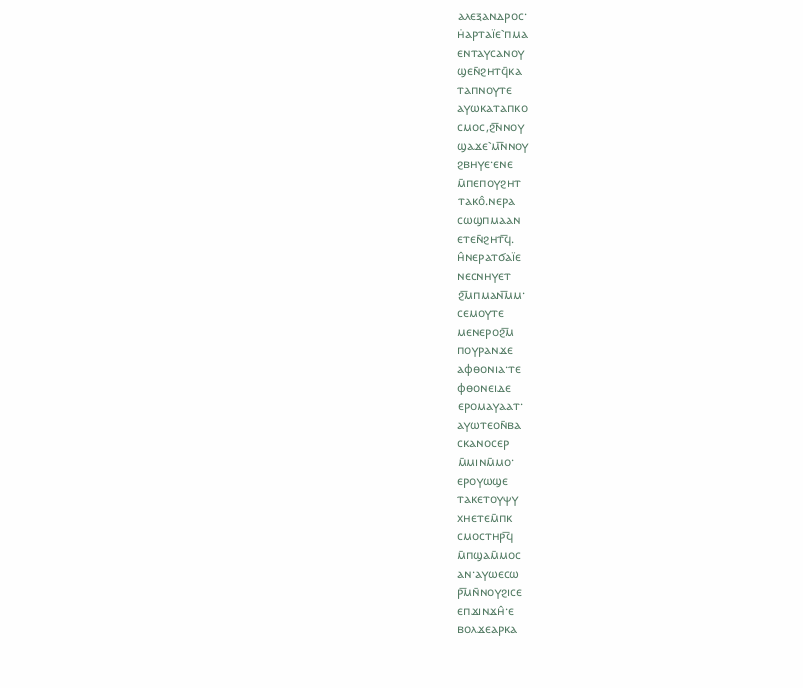ⲁⲗⲉⲝⲁⲛⲇⲣⲟⲥ·
ⲏ̇ⲁⲣⲧⲁⲓ̈ⲉ⳿ⲡⲙⲁ
ⲉⲛⲧⲁⲩⲥⲁⲛⲟⲩ
ϣⲉⲛ̄ϩⲏⲧϥ̄ⲕⲁ
ⲧⲁⲡⲛⲟⲩⲧⲉ
ⲁⲩⲱⲕⲁⲧⲁⲡⲕⲟ
ⲥⲙⲟⲥ,ϩ︤ⲛ︥ⲛⲟⲩ
ϣⲁϫⲉ⳿ⲙ︤ⲛ︥ⲛⲟⲩ
ϩⲃⲏⲩⲉ·ⲉⲛⲉ
ⲙ̄ⲡⲉⲡⲟⲩϩⲏⲧ
ⲧⲁⲕⲟ̂.ⲛⲉⲣⲁ
ⲥⲱϣⲡⲙⲁⲁⲛ
ⲉⲧⲉⲛ̄ϩⲏⲧ︤ϥ︥.
ⲏ̂ⲛⲉⲣⲁⲧϭⲁⲓ̈ⲉ
ⲛⲉⲥⲛⲏⲩⲉⲧ
ϩ︤ⲙ︥ⲡⲙⲁⲛ︤ⲙ︥ⲙ·
ⲥⲉⲙⲟⲩⲧⲉ
ⲙⲉⲛⲉⲣⲟϩ︤ⲙ︥
ⲡⲟⲩⲣⲁⲛϫⲉ
ⲁⲫⲑⲟⲛⲓⲁ·ⲧⲉ
ⲫⲑⲟⲛⲉⲓⲇⲉ
ⲉⲣⲟⲙⲁⲩⲁⲁⲧ·
ⲁⲩⲱⲧⲉⲟⲛ̄ⲃⲁ
ⲥⲕⲁⲛⲟⲥⲉⲣ
ⲙ̄ⲙⲓⲛⲙ̄ⲙⲟ·
ⲉⲣⲟⲩⲱϣⲉ
ⲧⲁⲕⲉⲧⲟⲩⲯⲩ
ⲭⲏⲉⲧⲉⲙ̄ⲡⲕ
ⲥⲙⲟⲥⲧⲏⲣ︤ϥ︥
ⲙ̄ⲡϣⲁⲙ̄ⲙⲟⲥ
ⲁⲛ·ⲁⲩⲱⲉⲥⲱ
ⲣ︤ⲙ︥ⲛ̄ⲛⲟⲩϩⲓⲥⲉ
ⲉⲡϫⲓⲛϫⲏ̂·ⲉ
ⲃⲟⲗϫⲉⲁⲣⲕⲁ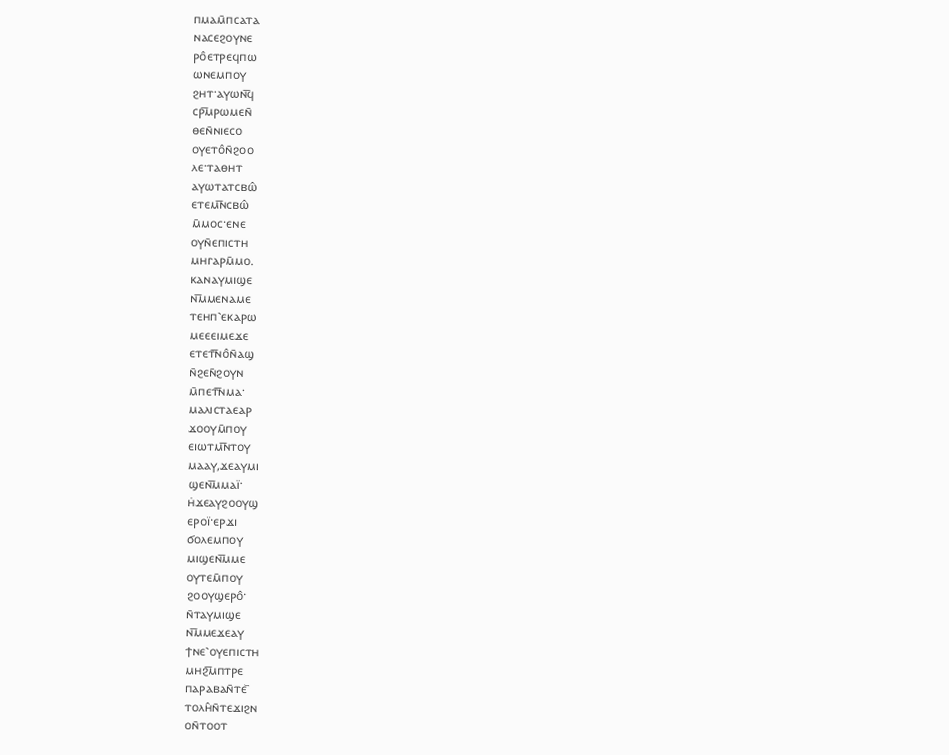ⲡⲙⲁⲙ̄ⲡⲥⲁⲧⲁ
ⲛⲁⲥⲉϩⲟⲩⲛⲉ
ⲣⲟ̂ⲉⲧⲣⲉϥⲡⲱ
ⲱⲛⲉⲙⲡⲟⲩ
ϩⲏⲧ·ⲁⲩⲱⲛ︤ϥ︥
ⲥⲣ︤ⲙ︥ⲣⲱⲙⲉⲛ̄
ⲑⲉⲛ̄ⲛⲓⲉⲥⲟ
ⲟⲩⲉⲧⲟ̂ⲛ̄ϩⲟⲟ
ⲗⲉ·ⲧⲁⲑⲏⲧ
ⲁⲩⲱⲧⲁⲧⲥⲃⲱ̂
ⲉⲧⲉⲙ︤ⲛ︥ⲥⲃⲱ̂
ⲙ̄ⲙⲟⲥ·ⲉⲛⲉ
ⲟⲩⲛ̄ⲉⲡⲓⲥⲧⲏ
ⲙⲏⲅⲁⲣⲙ̄ⲙⲟ.
ⲕⲁⲛⲁⲩⲙⲓϣⲉ
ⲛ︤ⲙ︥ⲙⲉⲛⲁⲙⲉ
ⲧⲉⲏⲡ⳿ⲉⲕⲁⲣⲱ
ⲙⲉⲉⲉⲓⲙⲉϫⲉ
ⲉⲧⲉⲧ︤ⲛ︥ⲟ̂ⲛ̄ⲁϣ
ⲛ̄ϩⲉⲛ̄ϩⲟⲩⲛ
ⲙ̄ⲡⲉⲧ︤ⲛ︥ⲙⲁ·
ⲙⲁⲗⲓⲥⲧⲁⲉⲁⲣ
ϫⲟⲟⲩⲙ̄ⲡⲟⲩ
ⲉⲓⲱⲧⲙ︤ⲛ︥ⲧⲟⲩ
ⲙⲁⲁⲩ,ϫⲉⲁⲩⲙⲓ
ϣⲉⲛ︤ⲙ︥ⲙⲁⲓ̈·
ⲏ̇ϫⲉⲁⲩϩⲟⲟⲩϣ
ⲉⲣⲟⲓ̈·ⲉⲣϫⲓ
ϭⲟⲗⲉⲙⲡⲟⲩ
ⲙⲓϣⲉⲛ︤ⲙ︥ⲙⲉ
ⲟⲩⲧⲉⲙ̄ⲡⲟⲩ
ϩⲟⲟⲩϣⲉⲣⲟ̂·
ⲛ̄ⲧⲁⲩⲙⲓϣⲉ
ⲛ︤ⲙ︥ⲙⲉϫⲉⲁⲩ
ϯⲛⲉ⳿ⲟⲩⲉⲡⲓⲥⲧⲏ
ⲙⲏϩ︤ⲙ︥ⲡⲧⲣⲉ
ⲡⲁⲣⲁⲃⲁⲛ̄ⲧⲉ⳯
ⲧⲟⲗⲏ̂ⲛ̄ⲧⲉϫⲓϩⲛ
ⲟⲛ̄ⲧⲟⲟⲧ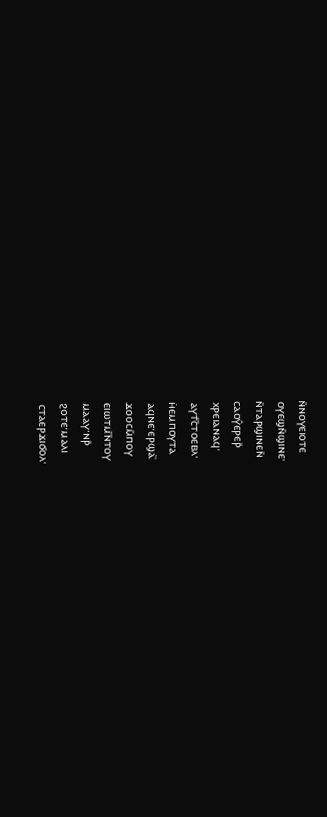ⲛ̄ⲛⲟⲩⲉⲓⲟⲧⲉ
ⲟⲩⲉϣⲛ̄ϣⲓⲛⲉ·
ⲛ̄ⲧⲁⲣϣⲓⲛⲉⲛ̄
ⲥⲁⲟⲩ̂ⲉⲣⲉⲣ̄
ⲭⲣⲉⲓⲁⲛⲁϥ·
ⲁⲩⲧ︤ⲥ︥ⲧⲟⲉⲃⲗ·
ⲏ̇ⲉⲙⲡⲟⲩⲧⲁ
ⲁϥⲛⲉ·ⲉⲣϣⲁ⳯
ϫⲟⲟⲥⲙ̄ⲡⲟⲩ
ⲉⲓⲱⲧⲙ︤ⲛ︥ⲧⲟⲩ
ⲙⲁⲁⲩ·ⲛⲣ̄
ϩⲟⲧⲉ·ⲙⲁⲗⲓ
ⲥⲧⲁⲉⲣϫⲓϭⲟⲗ·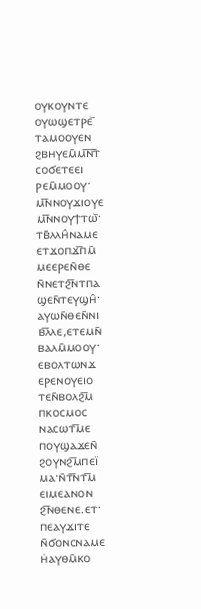ⲟⲩⲕⲟⲩⲛⲧⲉ
ⲟⲩⲱϣⲉⲧⲣⲉ⳯
ⲧⲁⲙⲟⲟⲩⲉⲛ
ϩⲃⲏⲩⲉⲙ̄ⲙ︤ⲛ︦ⲧ︥
ⲥⲟϭⲉⲧⲉⲉⲓ
ⲣⲉⲙ̄ⲙⲟⲟⲩ·
ⲙ︤ⲛ︥ⲛⲟⲩϫⲓⲟⲩⲉ
ⲙ︤ⲛ︥ⲛⲟⲩϯⲧⲱ⳯·
ⲧⲃ̄ⲗⲗⲏ̂ⲛⲁⲙⲉ
ⲉⲧϫⲟⲡϫ︤ⲡ︥ⲙ̄
ⲙⲉⲉⲣⲉⲛ̄ⲑⲉ
ⲛ̄ⲛⲉⲧϩ︤ⲛ︥ⲧⲡⲁ
ϣⲉⲛ̄ⲧⲉⲩϣⲏ̂·
ⲁⲩⲱⲛ̄ⲑⲉⲛ̄ⲛⲓ
ⲃ︤ⲗ︥ⲗⲉ,ⲉⲧⲉⲙⲛ̄
ⲃⲁⲗⲙ̄ⲙⲟⲟⲩ·
ⲉⲃⲟⲗⲧⲱⲛϫ
ⲉⲣⲉⲛⲟⲩⲉⲓⲟ
ⲧⲉⲛ̄ⲃⲟⲗϩ︤ⲙ︥
ⲡⲕⲟⲥⲙⲟⲥ
ⲛⲁⲥⲱⲧ︤ⲙ︥ⲉ
ⲡⲟⲩϣⲁϫⲉⲛ̄
ϩⲟⲩⲛϩ︤ⲙ︥ⲡⲉⲓ̈
ⲙⲁ·ⲛ̄ⲧ︤ⲛ︥ⲧ︤ⲙ︥
ⲉⲓⲙⲉⲁⲛⲟⲛ
ϩ︤ⲛ︥ⲑⲉⲛⲉ.ⲉⲧ·
ⲡⲉⲁⲩϫⲓⲧⲉ
ⲛ̄ϭⲟⲛⲥⲛⲁⲙⲉ
ⲏ̇ⲁⲩⲑⲙ̄ⲕⲟ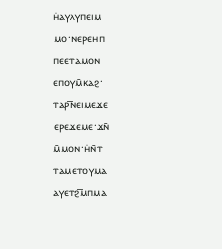ⲏ̇ⲁⲩⲗⲩⲡⲉⲓⲙ
ⲙⲟ·ⲛⲉⲣⲉⲏⲡ
ⲡⲉⲉⲧⲁⲙⲟⲛ
ⲉⲡⲟⲩⲙ̄ⲕⲁϩ·
ⲧⲁⲣ︤ⲛ︥ⲉⲓⲙⲉϫⲉ
ⲉⲣⲉϫⲉⲙⲉ·ϫⲛ̄
ⲙ̄ⲙⲟⲛ·ⲏ̇ⲛ̄ⲧ
ⲧⲁⲙⲉⲧⲟⲩⲙⲁ
ⲁⲩⲉⲧϩ︤ⲙ︥ⲡⲙⲁ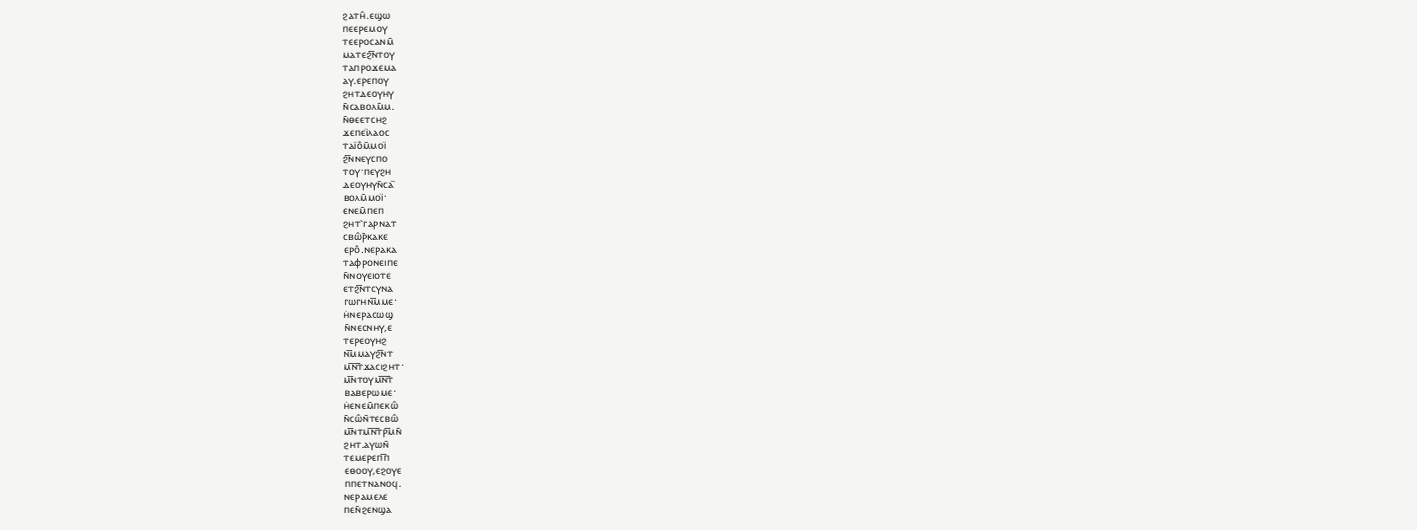ϩⲁⲧⲏ̂.ⲉϣⲱ
ⲡⲉⲉⲣⲉⲙⲟⲩ
ⲧⲉⲉⲣⲟⲥⲁⲛⲙ̄
ⲙⲁⲧⲉϩ︤ⲛ︥ⲧⲟⲩ
ⲧⲁⲡⲣⲟϫⲉⲙⲁ
ⲁⲩ.ⲉⲣⲉⲡⲟⲩ
ϩⲏⲧⲇⲉⲟⲩⲏⲩ
ⲛ̄ⲥⲁⲃⲟⲗⲙ̄ⲙ.
ⲛ̄ⲑⲉⲉⲧⲥⲏϩ
ϫⲉⲡⲉⲓ̈ⲗⲁⲟⲥ
ⲧⲁⲓ̈ⲟ̂ⲙ̄ⲙⲟⲓ̈
ϩ︤ⲛ︥ⲛⲉⲩⲥⲡⲟ
ⲧⲟⲩ·ⲡⲉⲩϩⲏ
ⲇⲉⲟⲩⲏⲩⲛ̄ⲥⲁ⳯
ⲃⲟⲗⲙ̄ⲙⲟⲓ̈·
ⲉⲛⲉⲙ̄ⲡⲉⲡ
ϩⲏⲧ⳿ⲅⲁⲣⲛⲁⲧ
ⲥⲃⲱ̂ⲣ̄ⲕⲁⲕⲉ
ⲉⲣⲟ̂.ⲛⲉⲣⲁⲕⲁ
ⲧⲁⲫⲣⲟⲛⲉⲓⲡⲉ
ⲛ̄ⲛⲟⲩⲉⲓⲟⲧⲉ
ⲉⲧϩ︤ⲛ︥ⲧⲥⲩⲛⲁ
ⲅⲱⲅⲏⲛ︤ⲙ︥ⲙⲉ·
ⲏ̇ⲛⲉⲣⲁⲥⲱϣ
ⲛ̄ⲛⲉⲥⲛⲏⲩ,ⲉ
ⲧⲉⲣⲉⲟⲩⲏϩ
ⲛ︤ⲙ︥ⲙⲁⲩϩ︤ⲛ︥ⲧ
ⲙ︤ⲛ︦ⲧ︥ϫⲁⲥⲓϩⲏⲧ·
ⲙ︤ⲛ︥ⲧⲟⲩⲙ︤ⲛ︦ⲧ︥
ⲃⲁⲃⲉⲣⲱⲙⲉ·
ⲏ̇ⲉⲛⲉⲙ̄ⲡⲉⲕⲱ̂
ⲛ̄ⲥⲱ̂ⲛ̄ⲧⲉⲥⲃⲱ̂
ⲙ︤ⲛ︥ⲧⲙ︤ⲛ︦ⲧ︥ⲣ︤ⲙ︥ⲛ̄
ϩⲏⲧ.ⲁⲩⲱⲛ̄
ⲧⲉⲙⲉⲣⲉⲡ︤ⲡ︥
ⲉⲑⲟⲟⲩ,ⲉϩⲟⲩⲉ
ⲡⲡⲉⲧⲛⲁⲛⲟϥ.
ⲛⲉⲣⲁⲙⲉⲗⲉ
ⲡⲉⲛ̄ϩⲉⲛϣⲁ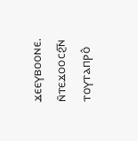ϫⲉⲉⲩⲃⲟⲟⲛⲉ.
ⲛ̄ⲧⲉϫⲟⲟⲥϩ︤ⲛ︥
ⲧⲟⲩⲧⲁⲡⲣⲟ̂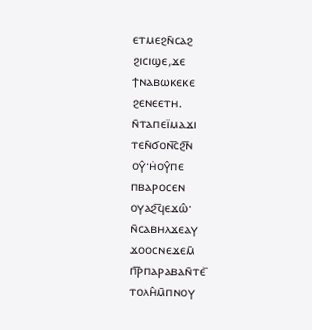ⲉⲧⲙⲉϩⲛ̄ⲥⲁϩ
ϩⲓⲥⲓϣⲉ,ϫⲉ
ϯⲛⲁⲃⲱⲕⲉⲕⲉ
ϩⲉⲛⲉⲉⲧⲏ.
ⲛ̄ⲧⲁⲡⲉⲓ̈ⲙⲁϫⲓ
ⲧⲉⲛ̄ϭⲟⲛ︤ⲥ︥ϩ︤ⲛ︥
ⲟⲩ̂·ⲏ̇ⲟⲩ̂ⲡⲉ
ⲡⲃⲁⲣⲟⲥⲉⲛ
ⲟⲩⲁϩ︤ϥ︥ⲉϫⲱ̂·
ⲛ̄ⲥⲁⲃⲏⲗϫⲉⲁⲩ
ϫⲟⲟⲥⲛⲉϫⲉⲙ̄
ⲡ︤ⲣ︥ⲡⲁⲣⲁⲃⲁⲛ̄ⲧⲉ⳯
ⲧⲟⲗⲏ̂ⲙ̄ⲡⲛⲟⲩ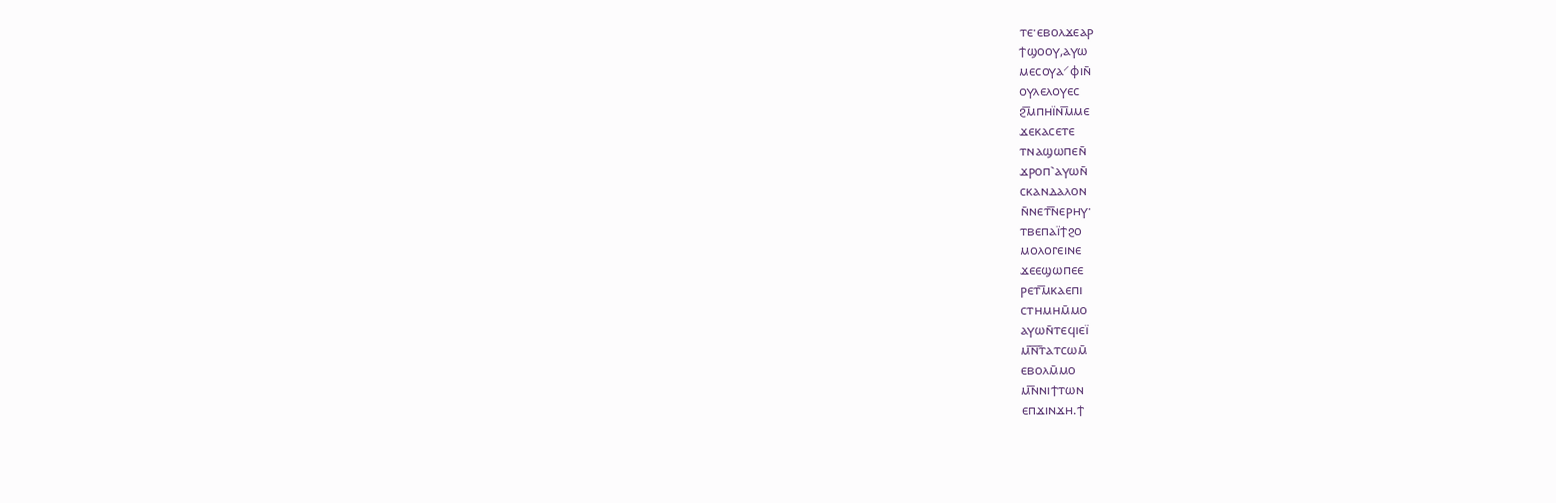ⲧⲉ·ⲉⲃⲟⲗϫⲉⲁⲣ
ϯϣⲟⲟⲩ,ⲁⲩⲱ
ⲙⲉⲥⲟⲩⲁ⸍ⲫⲓⲛ̄
ⲟⲩⲗⲉⲗⲟⲩⲉⲥ
ϩ︤ⲙ︥ⲡⲏⲓ̈ⲛ︤ⲙ︥ⲙⲉ
ϫⲉⲕⲁⲥⲉⲧⲉ
ⲧⲛⲁϣⲱⲡⲉⲛ̄
ϫⲣⲟⲡ⳿ⲁⲩⲱⲛ̄
ⲥⲕⲁⲛⲇⲁⲗⲟⲛ
ⲛ̄ⲛⲉⲧ︤ⲛ︥ⲉⲣⲏⲩ·
ⲧⲃⲉⲡⲁⲓ̈ϯϩⲟ
ⲙⲟⲗⲟⲅⲉⲓⲛⲉ
ϫⲉⲉϣⲱⲡⲉⲉ
ⲣⲉⲧ︤ⲙ︥ⲕⲁⲉⲡⲓ
ⲥⲧⲏⲙⲏⲙ̄ⲙⲟ
ⲁⲩⲱⲛ̄ⲧⲉϥⲓⲉⲓ̈
ⲙ︤ⲛ︦ⲧ︥ⲁⲧⲥⲱⲙ̄
ⲉⲃⲟⲗⲙ̄ⲙⲟ
ⲙ︤ⲛ︥ⲛⲓϯⲧⲱⲛ
ⲉⲡϫⲓⲛϫⲏ.ϯ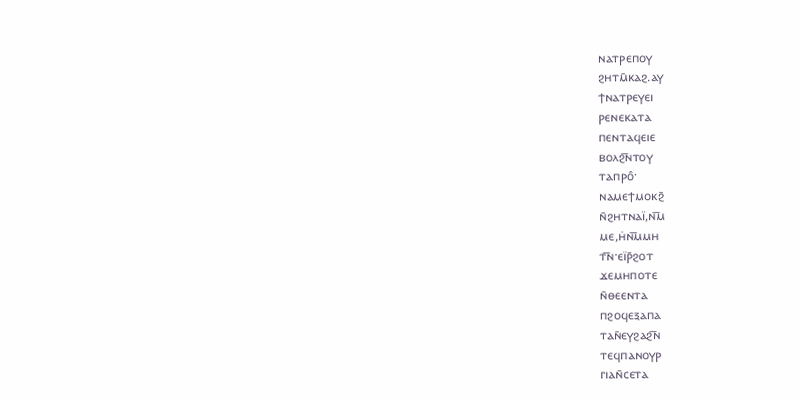ⲛⲁⲧⲣⲉⲡⲟⲩ
ϩⲏⲧⲙ̄ⲕⲁϩ.ⲁⲩ
ϯⲛⲁⲧⲣⲉⲩⲉⲓ
ⲣⲉⲛⲉⲕⲁⲧⲁ
ⲡⲉⲛⲧⲁϥⲉⲓⲉ
ⲃⲟⲗϩ︤ⲛ︥ⲧⲟⲩ
ⲧⲁⲡⲣⲟ̂·
ⲛⲁⲙⲉϯⲙⲟⲕϩ̄
ⲛ̄ϩⲏⲧⲛⲁⲓ̈,ⲛ︤ⲙ︥
ⲙⲉ,ⲏ̇ⲛ︤ⲙ︥ⲙⲏ
ⲧ︤ⲛ︥·ⲉⲓ̈ⲣ̄ϩⲟⲧ
ϫⲉⲙⲏⲡⲟⲧⲉ
ⲛ̄ⲑⲉⲉⲛⲧⲁ
ⲡϩⲟϥⲉⲝⲁⲡⲁ
ⲧⲁⲛ̄ⲉⲩϩⲁϩ︤ⲛ︥
ⲧⲉϥⲡⲁⲛⲟⲩⲣ
ⲅⲓⲁⲛ̄ⲥⲉⲧⲁ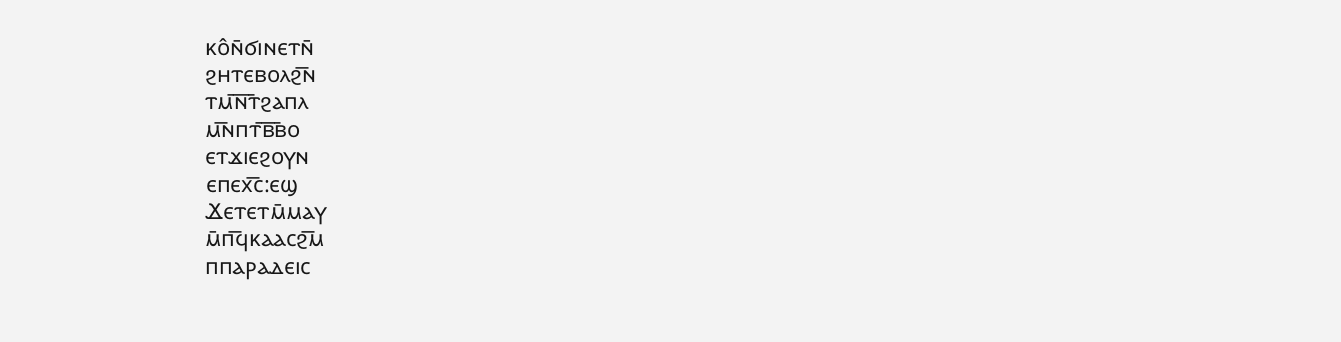ⲕⲟ̂ⲛ̄ϭⲓⲛⲉⲧⲛ̄
ϩⲏⲧⲉⲃⲟⲗϩ︤ⲛ︥
ⲧⲙ︤ⲛ︦ⲧ︥ϩⲁⲡⲗ
ⲙ︤ⲛ︥ⲡⲧ︤ⲃ︦ⲃ︥ⲟ
ⲉⲧϫⲓⲉϩⲟⲩⲛ
ⲉⲡⲉⲭ︤ⲥ︥:ⲉϣ
Ϫⲉⲧⲉⲧⲙ̄ⲙⲁⲩ
ⲙ̄ⲡ︤ϥ︥ⲕⲁⲁⲥϩ︤ⲙ︥
ⲡⲡⲁⲣⲁⲇⲉⲓⲥ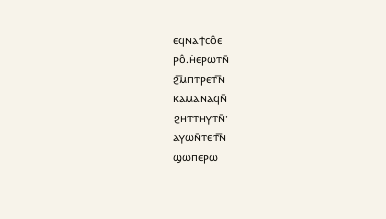ⲉϥⲛⲁϯⲥⲟ̂ⲉ
ⲣⲟ̂.ⲏ̇ⲉⲣⲱⲧⲛ̄
ϩ︤ⲙ︥ⲡⲧⲣⲉⲧ︤ⲛ︥
ⲕⲁⲙⲁⲛⲁϥⲛ̄
ϩⲏⲧⲧⲏⲩⲧⲛ̄·
ⲁⲩⲱⲛ̄ⲧⲉⲧ︤ⲛ︥
ϣⲱⲡⲉⲣⲱ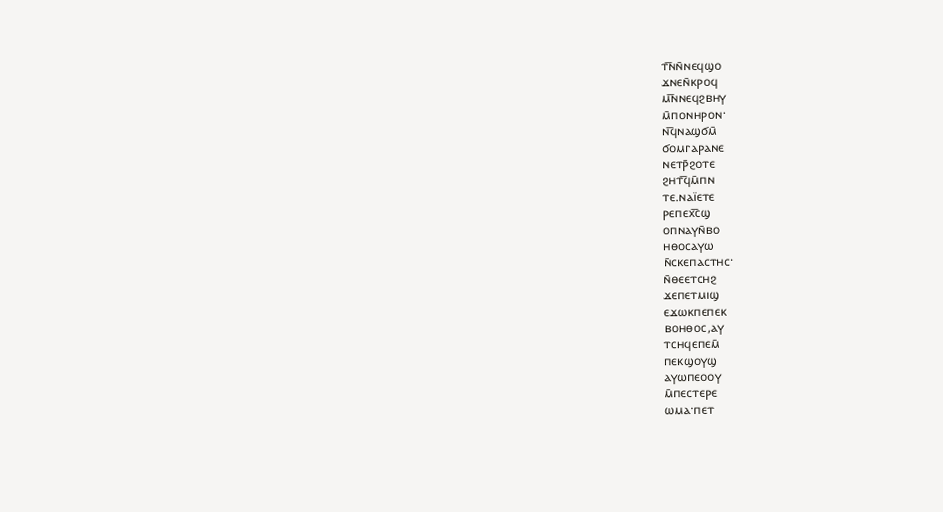ⲧ︤ⲛ︥ⲛ̄ⲛⲉϥϣⲟ
ϫⲛⲉⲛ̄ⲕⲣⲟϥ
ⲙ︤ⲛ︥ⲛⲉϥϩⲃⲏⲩ
ⲙ̄ⲡⲟⲛⲏⲣⲟⲛ·
ⲛ︤ϥ︥ⲛⲁϣϭⲙ̄
ϭⲟⲙⲅⲁⲣⲁⲛⲉ
ⲛⲉⲧⲣ̄ϩⲟⲧⲉ
ϩⲏⲧ︤ϥ︥ⲙ̄ⲡⲛ
ⲧⲉ.ⲛⲁⲓ̈ⲉⲧⲉ
ⲣⲉⲡⲉⲭ︤ⲥ︥ϣ
ⲟⲡⲛⲁⲩⲛ̄ⲃⲟ
ⲏⲑⲟⲥⲁⲩⲱ
ⲛ̄ⲥⲕⲉⲡⲁⲥⲧⲏⲥ·
ⲛ̄ⲑⲉⲉⲧⲥⲏϩ
ϫⲉⲡⲉⲧⲙⲓϣ
ⲉϫⲱⲕⲡⲉⲡⲉⲕ
ⲃⲟⲏⲑⲟⲥ,ⲁⲩ
ⲧⲥⲏϥⲉⲡⲉⲙ̄
ⲡⲉⲕϣⲟⲩϣ
ⲁⲩⲱⲡⲉⲟⲟⲩ
ⲙ̄ⲡⲉⲥⲧⲉⲣⲉ
ⲱⲙⲁ·ⲡⲉⲧ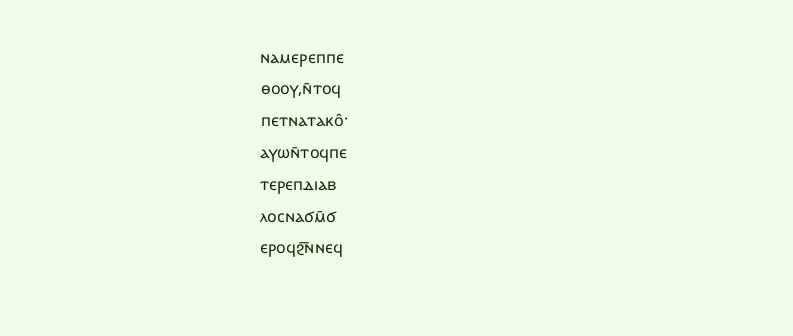ⲛⲁⲙⲉⲣⲉⲡⲡⲉ
ⲑⲟⲟⲩ,ⲛ̄ⲧⲟϥ
ⲡⲉⲧⲛⲁⲧⲁⲕⲟ̂·
ⲁⲩⲱⲛ̄ⲧⲟϥⲡⲉ
ⲧⲉⲣⲉⲡⲇⲓⲁⲃ
ⲗⲟⲥⲛⲁϭⲙ̄ϭ
ⲉⲣⲟϥϩ︤ⲛ︥ⲛⲉϥ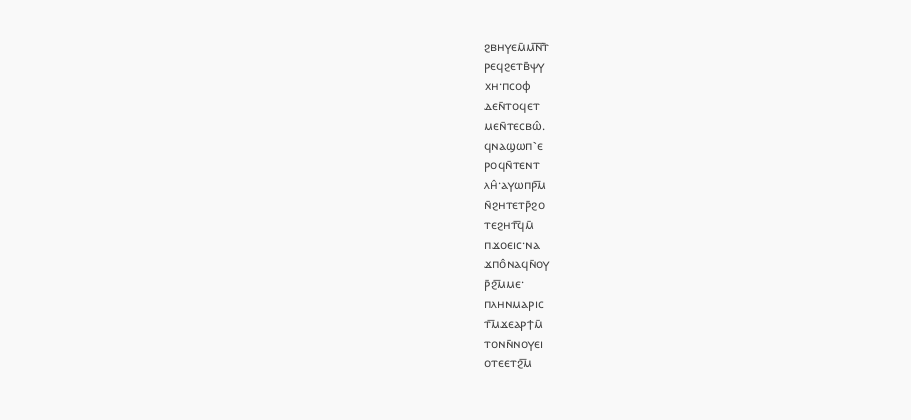ϩⲃⲏⲩⲉⲙ̄ⲙ︤ⲛ︦ⲧ︥
ⲣⲉϥϩⲉⲧⲃ̄ⲯⲩ
ⲭⲏ·ⲡⲥⲟⲫ
ⲇⲉⲛ̄ⲧⲟϥⲉⲧ
ⲙⲉⲛ̄ⲧⲉⲥⲃⲱ̂.
ϥⲛⲁϣⲱⲡ⳿ⲉ
ⲣⲟϥⲛ̄ⲧⲉⲛⲧ
ⲗⲏ̂·ⲁⲩⲱⲡⲣ︤ⲙ︥
ⲛ̄ϩⲏⲧⲉⲧⲣ̄ϩⲟ
ⲧⲉϩⲏⲧ︤ϥ︥ⲙ̄
ⲡϫⲟⲉⲓⲥ·ⲛⲁ
ϫⲡⲟ̂ⲛⲁϥⲛ̄ⲟⲩ
ⲣ̄ϩ︤ⲙ︥ⲙⲉ·
ⲡⲗⲏⲛⲙⲁⲣⲓⲥ
ⲧ︤ⲙ︥ϫⲉⲁⲣϯⲙ̄
ⲧⲟⲛⲛ̄ⲛⲟⲩⲉⲓ
ⲟⲧⲉⲉⲧϩ︤ⲙ︥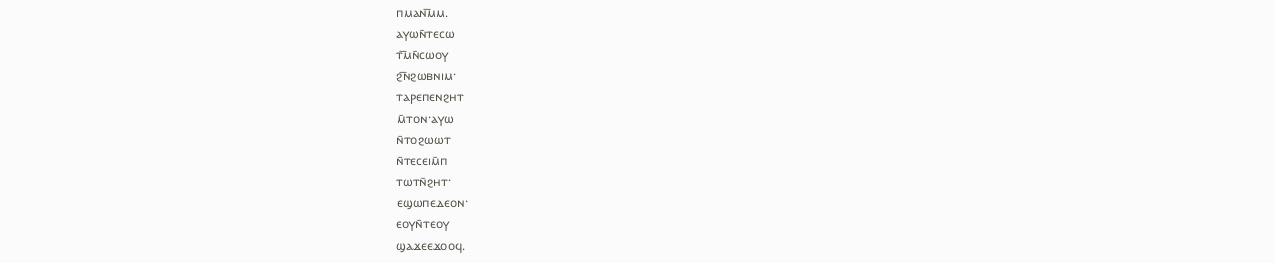ⲡⲙⲁⲛ︤ⲙ︥ⲙ.
ⲁⲩⲱⲛ̄ⲧⲉⲥⲱ
ⲧ︤ⲙ︥ⲛ̄ⲥⲱⲟⲩ
ϩ︤ⲛ︥ϩⲱⲃⲛⲓⲙ·
ⲧⲁⲣⲉⲡⲉⲛϩⲏⲧ
ⲙ̄ⲧⲟⲛ·ⲁⲩⲱ
ⲛ̄ⲧⲟϩⲱⲱⲧ
ⲛ̄ⲧⲉⲥⲉⲓⲙ̄ⲡ
ⲧⲱⲧⲛ̄ϩⲏⲧ·
ⲉϣⲱⲡⲉⲇⲉⲟⲛ·
ⲉⲟⲩⲛ̄ⲧⲉⲟⲩ
ϣⲁϫⲉⲉϫⲟⲟϥ.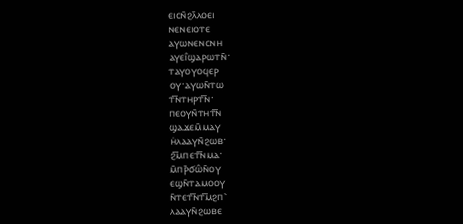ⲉⲓⲥⲛ̄ϩⲗ̄ⲗⲟⲉⲓ
ⲛⲉⲛⲉⲓⲟⲧⲉ
ⲁⲩⲱⲛⲉⲛⲥⲛⲏ
ⲁⲩⲉⲓ̂ϣⲁⲣⲱⲧⲛ̄·
ⲧⲁⲩⲟⲩⲟϥⲉⲣ
ⲟⲩ·ⲁⲩⲱⲛ̄ⲧⲱ
ⲧ︤ⲛ︥ⲧⲏⲣⲧ︤ⲛ︥·
ⲡⲉⲟⲩⲛ̄ⲧⲏⲧ︤ⲛ︥
ϣⲁϫⲉⲙ̄ⲙⲁⲩ
ⲏ̇ⲗⲁⲁⲩⲛ̄ϩⲱⲃ·
ϩ︤ⲙ︥ⲡⲉⲧ︤ⲛ︥ⲙⲁ·
ⲙ̄ⲡⲣ̄ϭⲱ̂ⲛ̄ⲟⲩ
ⲉϣⲛ̄ⲧⲁⲙⲟⲟⲩ
ⲛ̄ⲧⲉⲧ︤ⲛ︥ⲧ︤ⲙ︥ϩⲡ⳿
ⲗⲁⲁⲩⲛ̄ϩⲱⲃⲉ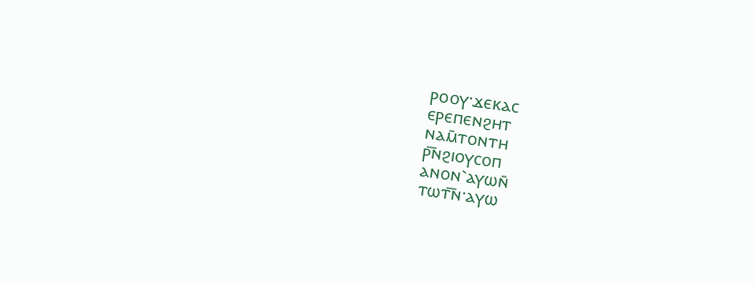ⲣⲟⲟⲩ·ϫⲉⲕⲁⲥ
ⲉⲣⲉⲡⲉⲛϩⲏⲧ
ⲛⲁⲙ̄ⲧⲟⲛⲧⲏ
ⲣ︤ⲛ︥ϩⲓⲟⲩⲥⲟⲡ
ⲁⲛⲟⲛ⳿ⲁⲩⲱⲛ̄
ⲧⲱⲧ︤ⲛ︥·ⲁⲩⲱ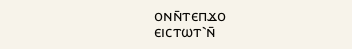ⲟⲛⲛ̄ⲧⲉⲡϫⲟ
ⲉⲓⲥⲧⲱⲧ⳿ⲛ̄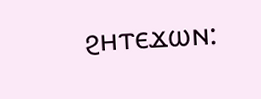ϩⲏⲧⲉϫⲱⲛ: